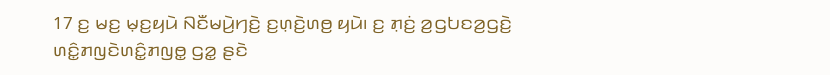17 ꤢ꤬ ꤗꤢ꤬ ꤗ꤫ꤢ꤬ꤟꤣꤧ ꤡꤢꤪꤗꤣꤧ꤬ꤚꤢꤧ꤬ ꤢ꤬ꤛ꤫ꤢꤧ꤬ꤛꤥ꤬ ꤟꤣꤧ꤯ ꤢ꤬ ꤊ꤫ꤢꤦ꤬ ꤤ꤬ꤞꤝꤢꤤ꤬ꤞꤢꤧ꤬ ꤛꤢꤨ꤭ꤊꤜꤢꤧꤛꤢꤨ꤭ꤊꤜꤥ꤭ ꤞꤤ꤭ ꤔꤢꤧ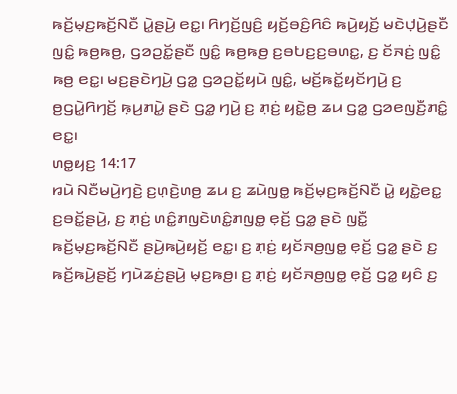ꤒꤢꤩ꤬ꤗ꤫ꤢ꤬ꤒꤢꤩ꤬ꤡꤢꤪ ꤣꤧ꤭ꤔꤣꤧ꤬ ꤕꤢ꤭꤯ ꤖꤚꤢꤩ꤬ꤜꤢꤨ꤬ ꤟꤢꤩ꤬ꤋꤢꤨ꤬ꤖꤢꤨ ꤒꤣꤧ꤬ꤟꤢꤩ꤬ ꤗꤢꤧꤓ꤫ꤣꤧ꤬ꤔꤢꤪ ꤜꤢꤨ꤭ ꤒꤥ꤬ꤒꤥ꤬, ꤞꤤꤑꤢꤩ꤭ꤔꤢꤪ ꤜꤢꤨ꤭ ꤒꤥ꤬ꤒꤥ꤬ ꤢ꤬ꤋꤝꤢ꤬ꤢ꤬ꤋꤛꤢ꤭, ꤢ꤬ ꤢꤩꤏꤢꤦ꤬ ꤜꤢꤨ꤭ ꤒꤥ꤬ ꤕꤢ꤭꤯ ꤗꤢ꤬ꤔꤢꤧꤚꤣꤧ꤬ ꤞꤤ꤭ ꤞꤤꤑꤢꤩ꤭ꤟꤣꤧ ꤜꤢꤨ꤭, ꤗꤢꤩ꤬ꤒꤢꤩ꤭ꤟꤢꤩꤚꤣꤧ꤬ ꤢ꤬ ꤥ꤬ꤞꤣꤧ꤭ꤖꤚꤢꤩ꤬ ꤒ꤫ꤣ꤬ꤊꤣꤧ꤭ ꤔꤢꤧ ꤞꤤ꤭ ꤚꤣꤧ꤬ ꤢ꤬ ꤊ꤫ꤢꤦ꤬ ꤟꤢꤧ꤭ꤥ꤬ ꤘꤣ ꤞꤤ꤭ ꤞꤤꤕꤜꤢꤪ꤬ꤊꤢꤨ꤭ ꤕꤢ꤭꤯
ꤛꤥ꤭ꤟꤢ꤬ 14:17
ꤙꤣꤧ ꤡꤢꤪꤗꤣꤧ꤬ꤚꤢꤧ꤬ ꤢ꤬ꤛ꤫ꤢꤧ꤬ꤛꤥ꤬ ꤘꤣ ꤢ꤬ ꤘꤣꤧꤜꤥ꤭ ꤒꤢꤩ꤬ꤗ꤫ꤢ꤬ꤒꤢꤩ꤬ꤡꤢꤪ ꤣꤧ꤭ ꤟꤢꤧ꤭ꤕꤢ꤭ ꤢ꤬ꤋꤢꤩ꤭ꤔꤣꤧ꤬, ꤢ꤬ ꤊ꤫ꤢꤦ꤬ ꤛꤢꤨ꤭ꤊꤜꤢꤧꤛꤢꤨ꤭ꤊꤜꤥ꤭ ꤕ꤫ꤢꤩ꤬ ꤞꤤ꤭ ꤔꤢꤧ ꤜꤢꤪ꤭ ꤒꤢꤩ꤬ꤗ꤫ꤢ꤬ꤒꤢꤩ꤬ꤡꤢꤪ ꤔꤣꤧ꤬ꤒꤣꤧ꤬ꤟꤢꤩ꤬ ꤕꤢ꤭꤯ ꤢ꤬ ꤊ꤫ꤢꤦ꤬ ꤟꤢꤩꤏꤥ꤬ꤜꤥ꤭ ꤕ꤫ꤢꤩ꤬ ꤞꤤ꤭ ꤔꤢꤧ ꤢ꤬ ꤒꤢꤩ꤬ꤒꤣꤧ꤬ꤔꤢꤩ꤬ ꤚꤣꤧꤘꤢꤦ꤬ꤔꤣꤧ꤬ ꤗ꤫ꤢ꤬ꤒꤥ꤬꤯ ꤢ꤬ ꤊ꤫ꤢꤦ꤬ ꤟꤢꤩꤏꤥ꤬ꤜꤥ꤭ ꤕ꤫ꤢꤩ꤬ ꤞꤤ꤭ ꤟꤢꤨ ꤢ꤬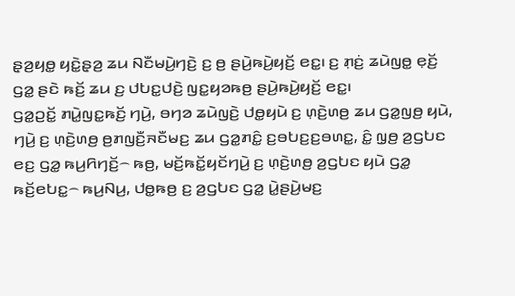ꤔ꤫ꤤ꤬ꤟꤥ꤭ ꤟꤢꤧ꤭ꤔ꤫ꤤ꤬ ꤘꤣ ꤡꤢꤪꤗꤣꤧ꤬ꤚꤢꤧ꤬ ꤢ꤬ ꤥ꤬ ꤔꤣꤧ꤬ꤒꤣꤧ꤬ꤟꤢꤩ꤬ ꤕꤢ꤭꤯ ꤢ꤬ ꤊ꤫ꤢꤦ꤬ ꤘꤣꤧꤜꤥ꤭ ꤕ꤫ꤢꤩ꤬ ꤞꤤ꤭ ꤔꤢꤧ ꤒꤢꤩ꤬ ꤘꤣ ꤢ꤬ ꤓꤝꤢ꤭ꤓꤢꤧ꤬ ꤜꤢ꤭ꤟꤤꤒꤥ꤬ ꤔꤣꤧ꤬ꤒꤣꤧ꤬ꤟꤢꤩ꤬ ꤕꤢ꤭꤯
ꤞꤤ꤭ꤑꤢꤩ꤭ ꤊꤣꤧ꤭ꤜꤢ꤭ꤒꤢꤩ꤬ ꤚꤣꤧ꤬, ꤋꤚꤤ ꤘꤣꤧꤜꤢꤧ꤬ ꤓꤥ꤭ꤟꤣꤧ ꤢ꤬ ꤛ꤫ꤢꤧ꤬ꤛꤥ꤬ ꤘꤣ ꤞꤤ꤭ꤜꤥ꤬ ꤟꤣꤧ, ꤚꤣꤧ꤬ ꤢ꤬ ꤛ꤫ꤢꤧ꤬ꤛꤥ꤬ ꤥ꤬ꤊꤜꤢꤪ꤬ꤏꤢꤪꤗꤢ꤬ ꤘꤣ ꤞꤤ꤭ꤊꤢꤨ꤭ ꤢ꤬ꤋꤝꤢ꤬ꤢ꤬ꤋꤛꤢ꤭, ꤢꤨ꤭ ꤜ꤫ꤥ꤬ ꤤ꤬ꤞꤝꤢ ꤕꤢ꤬ ꤞꤤ꤭ ꤒꤣ꤬ꤖꤚꤢꤩ꤬꤮ ꤒꤥ꤬, ꤗꤢꤩ꤬ꤒꤢꤩ꤭ꤟꤢꤩꤚꤣꤧ꤬ ꤢ꤬ ꤛ꤫ꤢꤧ꤬ꤛꤥ꤬ ꤤ꤬ꤞꤝꤢ ꤟꤣꤧ ꤞꤤ꤭ ꤒꤢꤩ꤬ꤕꤝꤢ꤭꤮ ꤒꤣ꤬ꤡꤣ꤬, ꤓꤥ꤭ꤒꤥ꤬ ꤢ꤬ ꤤ꤬ꤞꤝꤢ ꤞꤤ꤭ ꤣꤧ꤭ꤔꤣꤧ꤬ꤗꤢ꤬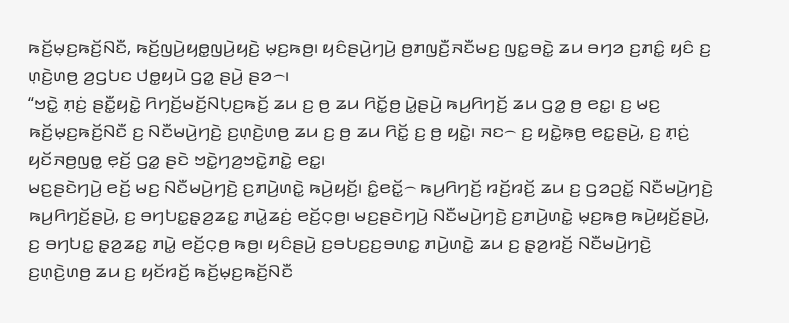ꤒꤢꤩ꤬ꤗ꤫ꤢ꤬ꤒꤢꤩ꤬ꤡꤢꤪ, ꤒꤢꤩ꤬ꤜꤣꤧ꤬ꤟꤥ꤭ꤜꤣꤧ꤬ꤟꤢꤧ꤬ ꤗ꤫ꤢ꤬ꤒꤥ꤬꤯ ꤟꤢꤨꤔꤣꤧ꤬ꤚꤣꤧ꤬ ꤥ꤬ꤊꤜꤢꤪ꤬ꤏꤢꤪꤗꤢ꤬ ꤜꤢ꤭ꤋꤢꤧ꤭ ꤘꤣ ꤋꤚꤤ ꤢ꤬ꤊꤢꤨ꤭ ꤟꤢꤨ ꤢ꤬ ꤛ꤫ꤢꤧ꤬ꤛꤥ꤬ ꤤ꤬ꤞꤝꤢ ꤓꤥ꤭ꤟꤣꤧ ꤞꤤ꤭ ꤔꤣꤧ꤬ ꤔꤤ꤮꤯
“ꤠꤢꤧ꤭ ꤊ꤫ꤢꤦ꤬ ꤔꤢꤪ꤭ꤟꤢꤧ꤭ ꤖꤚꤢꤩ꤬ꤗꤢꤩ꤬ꤡꤝ꤫ꤢ꤬ꤒꤢꤩ꤬ ꤘꤣ ꤢ꤬ ꤥ꤬ ꤘꤣ ꤖꤢꤩ꤭ꤥ꤬ ꤣꤧ꤭ꤔꤣꤧ꤬ ꤒꤣ꤬ꤖꤚꤢꤩ꤬ ꤘꤣ ꤞꤤ꤭ ꤥ꤬ ꤕꤢ꤭꤯ ꤢ꤬ ꤗꤢ꤬ ꤒꤢꤩ꤬ꤗ꤫ꤢ꤬ꤒꤢꤩ꤬ꤡꤢꤪ ꤢ꤬ ꤡꤢꤪꤗꤣꤧ꤬ꤚꤢꤧ꤬ ꤢ꤬ꤛ꤫ꤢꤧ꤬ꤛꤥ꤬ ꤘꤣ ꤢ꤬ ꤥ꤬ ꤘꤣ ꤖꤢꤩ꤭ ꤢ꤬ ꤥ꤬ ꤟꤢꤧ꤭꤯ ꤏꤢ꤮ ꤢ꤬ ꤟꤢꤧ꤭ꤒ꤫ꤥ꤬ ꤕꤢ꤭ꤔꤣꤧ꤬, ꤢ꤬ ꤊ꤫ꤢꤦ꤬ ꤟꤢꤩꤏꤥ꤬ꤜꤥ꤭ ꤕ꤫ꤢꤩ꤬ ꤞꤤ꤭ ꤔꤢꤧ ꤠꤢꤧ꤭ꤚꤤ꤬ꤠꤢꤧ꤭ꤊꤢꤧ꤭ ꤕꤢ꤭꤯
ꤗꤢ꤬ꤔꤢꤧꤚꤣꤧ꤬ ꤕꤢꤩ꤬ ꤗꤢ꤬ ꤡꤢꤪꤗꤣꤧ꤬ꤚꤢꤧ꤬ ꤢ꤬ꤊꤣꤧ꤬ꤛꤢꤧ꤭ ꤒꤣꤧ꤬ꤟꤢꤩ꤬꤯ ꤢꤨ꤭ꤕꤢꤩ꤭꤮ ꤒꤣ꤬ꤖꤚꤢꤩ꤬ ꤙꤢꤩ꤬ꤙꤢꤩ꤬ ꤘꤣ ꤢ꤬ ꤞꤤꤑꤢꤩ꤭ ꤡꤢꤪꤗꤣꤧ꤬ꤚꤢꤧ꤬ ꤒꤣ꤬ꤖꤚꤢꤩ꤬ꤔꤣꤧ꤬, ꤢ꤬ ꤋꤚꤝꤢ꤭ꤔ꤫ꤤ꤬ꤘꤢ꤭ ꤊꤣꤧ꤭ꤘꤢꤦ꤬ ꤕꤢꤩ꤬ꤍ꤫ꤥ꤬꤯ ꤗꤢ꤬ꤔꤢꤧꤚꤣꤧ꤬ ꤡꤢꤪꤗꤣꤧ꤬ꤚꤢꤧ꤬ ꤢ꤬ꤊꤣꤧ꤬ꤛꤢꤧ꤭ ꤗ꤫ꤢ꤬ꤒꤥ꤬ ꤒꤣꤧ꤬ꤟꤢꤩ꤬ꤔꤣꤧ꤬, ꤢ꤬ ꤋꤚꤝꤢ꤭ ꤔ꤫ꤤ꤬ꤘꤢ꤭ ꤊꤣꤧ꤭ ꤕꤢꤩ꤬ꤍ꤫ꤥ꤬ ꤒꤥ꤬꤯ ꤟꤢꤨꤔꤣꤧ꤬ ꤢ꤬ꤋꤝꤢ꤬ꤢ꤬ꤋꤛꤢ꤭ ꤊꤣꤧ꤬ꤛꤢꤧ꤭ ꤘꤣ ꤢ꤬ ꤔ꤫ꤤ꤬ꤙꤢꤩ꤬ ꤡꤢꤪꤗꤣꤧ꤬ꤚꤢꤧ꤬ ꤢ꤬ꤛ꤫ꤢꤧ꤬ꤛꤥ꤬ ꤘꤣ ꤢ꤬ ꤟꤢꤩꤙꤢꤩ꤬ ꤒꤢꤩ꤬ꤗ꤫ꤢ꤬ꤒꤢꤩ꤬ꤡꤢꤪ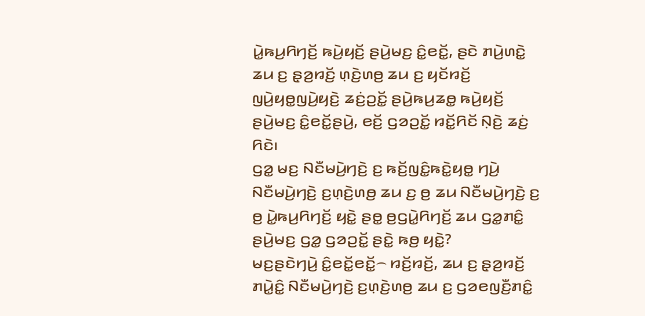ꤣꤧ꤭ꤒꤣ꤬ꤖꤚꤢꤩ꤬ ꤒꤣꤧ꤬ꤟꤢꤩ꤬ ꤔꤣꤧ꤬ꤗꤢ꤬ ꤢꤨ꤭ꤕꤢꤩ꤭, ꤔꤢꤧ ꤊꤣꤧ꤬ꤛꤢꤧ꤭ ꤘꤣ ꤢ꤬ ꤔ꤫ꤤ꤬ꤙꤢꤩ꤬ ꤛ꤫ꤢꤧ꤬ꤛꤥ꤬ ꤘꤣ ꤢ꤬ ꤟꤢꤩꤙꤢꤩ꤬ ꤜꤣꤧ꤬ꤟꤥ꤭ꤜꤣꤧ꤬ꤟꤢꤧ꤬ ꤘꤢꤦ꤬ꤑꤢꤩ꤭ ꤔꤣꤧ꤬ꤒꤣ꤬ꤘꤥ꤭ ꤒꤣꤧ꤬ꤟꤢꤩ꤬ ꤔꤣꤧ꤬ꤗꤢ꤬ ꤢꤨ꤭ꤕꤢꤩ꤭ꤔꤣꤧ꤬, ꤕꤢꤩ꤬ ꤞꤤꤑꤢꤩ꤭ ꤙꤢꤩ꤭ꤖꤢꤩ ꤡ꤫ꤢꤧ꤬ ꤘꤢꤦ꤬ ꤖꤢꤧ꤯
ꤞꤤ꤭ ꤗꤢ꤬ ꤡꤢꤪꤗꤣꤧ꤬ꤚꤢꤧ꤬ ꤢ꤬ ꤒꤢꤩ꤬ꤜꤢꤨ꤭ꤒꤢꤧ꤭ꤟꤥ꤭ ꤚꤣꤧ꤬ ꤡꤢꤪꤗꤣꤧ꤬ꤚꤢꤧ꤬ ꤢ꤬ꤛ꤫ꤢꤧ꤬ꤛꤥ꤬ ꤘꤣ ꤢ꤬ ꤥ꤬ ꤘꤣ ꤡꤢꤪꤗꤣꤧ꤬ꤚꤢꤧ꤬ ꤢ꤬ ꤥ꤬ ꤣꤧ꤭ꤒꤣ꤬ꤖꤚꤢꤩ꤬ ꤟꤢꤧ꤭ ꤔꤥ꤭ ꤥ꤬ꤞꤣꤧ꤭ꤖꤚꤢꤩ꤬ ꤘꤣ ꤞꤤ꤭ꤊꤢꤨ꤭ ꤔꤣꤧ꤬ꤗꤢ꤬ ꤞꤤ꤭ ꤞꤤꤑꤢꤩ꤭ ꤔꤢꤧ꤭ ꤒꤥ꤬ ꤟꤢꤧ꤭?
ꤗꤢ꤬ꤔꤢꤧꤚꤣꤧ꤬ ꤢꤨ꤭ꤕꤢꤩ꤭ꤕꤢꤩ꤭꤮ ꤙꤢꤩ꤬ꤙꤢꤩ꤬, ꤘꤣ ꤢ꤬ ꤔ꤫ꤤ꤬ꤙꤢꤩ꤬ ꤊꤣꤧ꤭ꤢꤨ꤭ ꤡꤢꤪꤗꤣꤧ꤬ꤚꤢꤧ꤬ ꤢ꤬ꤛ꤫ꤢꤧ꤬ꤛꤥ꤬ ꤘꤣ ꤢ꤬ ꤞꤤꤕꤜꤢꤪ꤬ꤊꤢꤨ꤭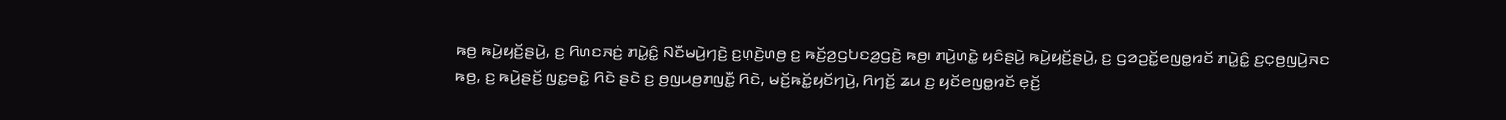ꤒꤥ꤬ ꤒꤣꤧ꤬ꤟꤢꤩ꤬ꤔꤣꤧ꤬, ꤢ꤬ ꤖꤛꤢꤏꤢꤦ꤬ ꤊꤣꤧ꤭ꤢꤨ꤭ ꤡꤢꤪꤗꤣꤧ꤬ꤚꤢꤧ꤬ ꤢ꤬ꤛ꤫ꤢꤧ꤬ꤛꤥ꤬ ꤢ꤬ ꤒꤢꤩ꤬ꤤ꤬ꤞꤝꤢꤤ꤬ꤞꤢꤧ꤬ ꤒꤥ꤬꤯ ꤊꤣꤧ꤬ꤛꤢꤧ꤭ ꤟꤢꤨꤔꤣꤧ꤬ ꤒꤣꤧ꤬ꤟꤢꤩ꤬ꤔꤣꤧ꤬, ꤢ꤬ ꤞꤤꤑꤢꤩ꤭ꤕꤜꤥ꤭ꤙꤢꤩ ꤊꤣꤧ꤭ꤢꤨ꤭ ꤢ꤬ꤍ꤫ꤥ꤬ꤜꤣꤧ꤬ꤏꤢ ꤒꤥ꤬, ꤢ꤬ ꤒꤣꤧ꤬ꤔꤢꤩ꤬ ꤜꤢ꤭ꤋꤢꤧ꤭ ꤖꤢꤧ ꤔꤢꤧ ꤢ꤬ ꤥ꤬ꤜꤣꤥ꤬ꤊꤜꤢꤪ꤭ ꤖꤢꤧ, ꤗꤢꤩ꤬ꤒꤢꤩ꤭ꤟꤢꤩꤚꤣꤧ꤬, ꤖꤚꤢꤩ꤬ ꤘꤣ ꤢ꤬ ꤟꤢꤩꤕꤜꤥ꤭ꤙꤢꤩ ꤕ꤫ꤢꤩ꤬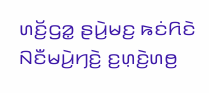ꤛꤢꤩ꤬ꤞꤤ꤭ ꤔꤣꤧ꤬ꤗꤢ꤬ ꤒꤢꤦꤖꤢꤧ ꤡꤢꤪꤗꤣꤧ꤬ꤚꤢꤧ꤬ ꤢ꤬ꤛ꤫ꤢꤧ꤬ꤛꤥ꤬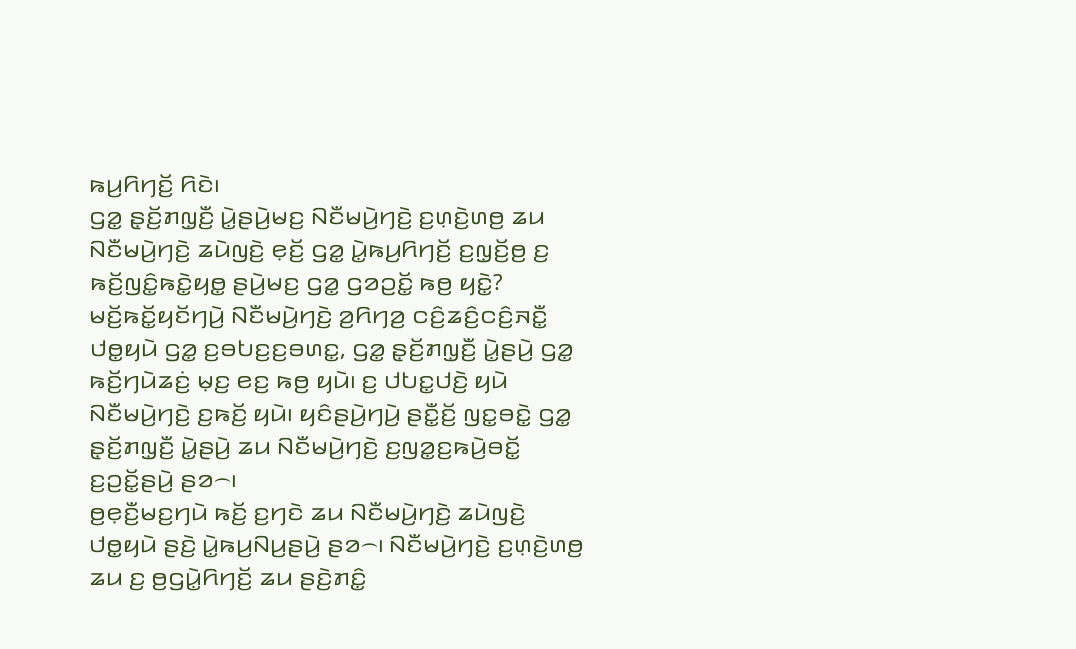ꤒꤣ꤬ꤖꤚꤢꤩ꤬ ꤖꤢꤧ꤯
ꤞꤤ꤭ ꤔ꤫ꤢꤩ꤬ꤊꤜ꤫ꤢꤪ꤬ ꤣꤧ꤭ꤔꤣꤧ꤬ꤗꤢ꤬ ꤡꤢꤪꤗꤣꤧ꤬ꤚꤢꤧ꤬ ꤢ꤬ꤛ꤫ꤢꤧ꤬ꤛꤥ꤬ ꤘꤣ ꤡꤢꤪꤗꤣꤧ꤬ꤚꤢꤧ꤬ ꤘꤣꤧꤜꤢꤧ꤬ ꤕ꤫ꤢꤩ꤬ ꤞꤤ꤭ ꤣꤧ꤭ꤒꤣ꤬ꤖꤚꤢꤩ꤬ ꤢ꤬ꤜ꤫ꤢꤩ꤬ꤥ꤬ ꤢ꤬ ꤒꤢꤩ꤬ꤜꤢꤨ꤭ꤒꤢꤧ꤭ꤟꤥ꤭ ꤔꤣꤧ꤬ꤗꤢ꤬ ꤞꤤ꤭ ꤞꤤꤑꤢꤩ꤭ ꤒꤥ꤬ ꤟꤢꤧ꤭? ꤗꤢꤩ꤬ꤒꤢꤩ꤭ꤟꤢꤩꤚꤣꤧ꤬ ꤡꤢꤪꤗꤣꤧ꤬ꤚꤢꤧ꤬ ꤤ꤬ꤖꤚꤤ꤬ ꤍꤢꤨ꤬ꤘꤢꤨ꤬ꤍꤢꤨ꤬ꤏꤢꤪ꤭ ꤓꤥ꤭ꤟꤣꤧ ꤞꤤ꤭ ꤢ꤬ꤋꤝꤢ꤬ꤢ꤬ꤋꤛꤢ꤭, ꤞꤤ꤭ ꤔ꤫ꤢꤩ꤬ꤊꤜ꤫ꤢꤪ꤬ ꤣꤧ꤭ꤔꤣꤧ꤬ ꤞꤤ꤭ ꤒꤢꤩ꤬ꤚꤣꤧꤘꤢꤦ꤬ ꤗ꤫ꤢ꤬ ꤕꤢ꤬ ꤒꤥ꤬ ꤟꤣꤧ꤯ ꤢ꤬ ꤓꤝꤢ꤭ꤓꤢꤧ꤬ ꤟꤣꤧ ꤡꤢꤪꤗꤣꤧ꤬ꤚꤢꤧ꤬ ꤢ꤬ꤒꤢꤩ꤬ ꤟꤣꤧ꤯ ꤟꤢꤨꤔꤣꤧ꤬ꤚꤣꤧ꤬ ꤔꤢꤪ꤭ꤢꤩ꤬ ꤜꤢ꤭ꤋꤢꤧ꤭ ꤞꤤ꤭ ꤔ꤫ꤢꤩ꤬ꤊꤜ꤫ꤢꤪ꤬ ꤣꤧ꤭ꤔꤣꤧ꤬ ꤘꤣ ꤡꤢꤪꤗꤣꤧ꤬ꤚꤢꤧ꤬ ꤢ꤬ꤜꤤ꤭ꤢ꤬ꤒꤣꤧ꤬ꤋꤢꤩ꤭ ꤢ꤬ꤑꤢꤩ꤭ꤔꤣꤧ꤬ ꤔꤤ꤮꤯
ꤥ꤬ꤕ꤫ꤢꤪ꤬ꤗꤢ꤬ꤚꤣꤧ ꤒꤢꤩ꤬ ꤢ꤬ꤚꤢꤧ ꤘꤣ ꤡꤢꤪꤗꤣꤧ꤬ꤚꤢꤧ꤬ ꤘꤣꤧꤜꤢꤧ꤬ ꤓꤥ꤭ꤟꤣꤧ ꤔꤢꤧ꤬ ꤣꤧ꤭ꤒꤣ꤬ꤡꤣ꤬ꤔꤣꤧ꤬ ꤔꤤ꤮꤯ ꤡꤢꤪꤗꤣꤧ꤬ꤚꤢꤧ꤬ ꤢ꤬ꤛ꤫ꤢꤧ꤬ꤛꤥ꤬ ꤘꤣ ꤢ꤬ ꤥ꤬ꤞꤣꤧ꤭ꤖꤚꤢꤩ꤬ ꤘꤣ ꤔꤢꤧ꤬ꤊꤢꤨ꤭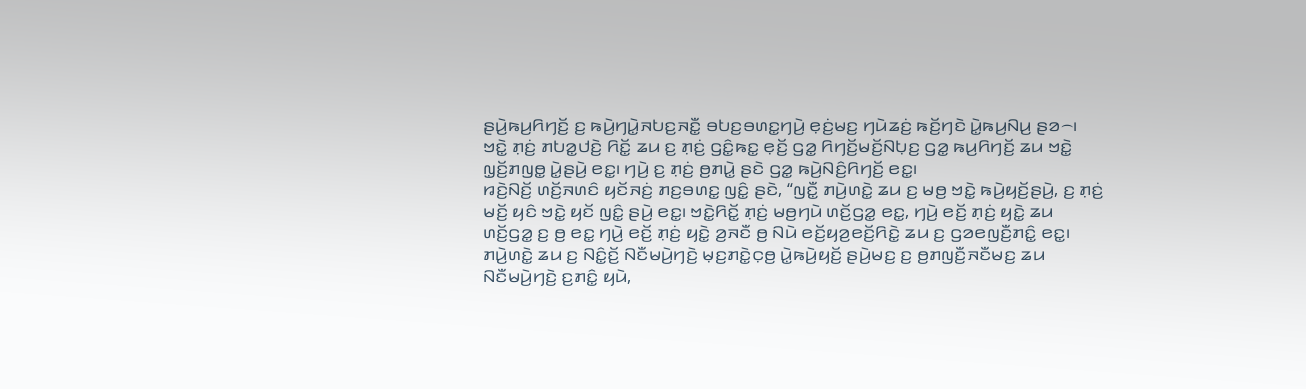ꤔꤣꤧ꤬ꤒꤣ꤬ꤖꤚꤢꤩ꤬ ꤢ꤬ ꤒꤣꤧ꤬ꤚꤣꤧ꤭ꤏꤝꤢ꤬ꤏꤢꤪ꤭ ꤋꤝꤢ꤬ꤋꤛꤢ꤭ꤚꤣꤧ꤬ ꤕ꤫ꤢꤦ꤬ꤗꤢ꤬ ꤚꤣꤧꤘꤢꤦ꤬ ꤒꤢꤩ꤬ꤚꤢꤧ ꤣꤧ꤭ꤒꤣ꤬ꤡꤣ꤬ ꤔꤤ꤮꤯
ꤠꤢꤧ꤭ ꤊ꤫ꤢꤦ꤬ ꤊꤝꤤ꤭ꤓꤢꤧ꤬ ꤖꤢꤩ꤭ ꤘꤣ ꤢ꤬ ꤊ꤫ꤢꤦ꤬ ꤞꤢꤨ꤭ꤒꤢ꤭ ꤕ꤫ꤢꤩ꤬ ꤞꤤ꤭ ꤖꤚꤢꤩ꤬ꤗꤢꤩ꤬ꤡꤝ꤫ꤢ꤬ ꤞꤤ꤭ ꤒꤣ꤬ꤖꤚꤢꤩ꤬ ꤘꤣ ꤠꤢꤧ꤭ ꤜ꤫ꤢꤩ꤬ꤊꤜꤥ꤭ ꤣꤧ꤭ꤔꤣꤧ꤬ ꤕꤢ꤭꤯ ꤚꤣꤧ꤬ ꤢ꤬ ꤊ꤫ꤢꤦ꤬ ꤥ꤬ꤊꤣꤧ꤭ ꤔꤢꤧ ꤞꤤ꤭ ꤒꤣꤧ꤬ꤡꤢꤨ꤬ꤖꤚꤢꤩ꤬ ꤕꤢ꤭꤯
ꤙꤢꤧ꤬ꤡꤢꤩ꤬ ꤛꤢꤩ꤬ꤏꤛꤢꤨ ꤟꤢꤩꤏꤢꤦ꤬ ꤊꤢ꤬ꤋꤛꤢ꤭ ꤜꤢꤨ꤭ ꤔꤢꤧ, “ꤜꤢꤪ꤭ ꤊꤣꤧ꤬ꤛꤢꤧ꤭ ꤘꤣ ꤢ꤬ ꤗꤥ꤬ ꤠꤢꤧ꤭ ꤒꤣꤧ꤬ꤟꤢꤩ꤬ꤔꤣꤧ꤬, ꤢ꤬ ꤊ꤫ꤢꤦ꤬ ꤗꤢꤩ꤬ ꤟꤢꤨ ꤠꤢꤧ꤭ ꤟꤢꤩ ꤜꤢꤨ꤭ ꤔꤣꤧ꤬ ꤕꤢ꤭꤯ ꤠꤢꤧ꤭ꤖꤢꤩ꤭ ꤊ꤫ꤢꤦ꤬ ꤗꤥ꤬ꤚꤣꤧ ꤛꤢꤩ꤬ꤞꤤ꤭ ꤕꤢ꤭, ꤚꤣꤧ꤬ ꤕꤢꤩ꤬ ꤊ꤫ꤢꤦ꤬ ꤟꤢꤧ꤭ ꤘꤣ ꤛꤢꤩ꤬ꤞꤤ꤭ ꤢ꤬ ꤥ꤬ ꤕꤢ꤭ ꤚꤣꤧ꤬ ꤕꤢꤩ꤬ ꤊ꤫ꤢꤦ꤬ ꤟꤢꤧ꤭ ꤤ꤬ꤏꤢꤪ ꤥ꤬ ꤡꤣꤧ ꤕꤢꤩ꤬ꤟꤤ꤬ꤕꤢꤩ꤬ꤖꤢꤧ꤭ ꤘꤣ ꤢ꤬ ꤞꤤꤕꤜꤢꤪ꤬ꤊꤢꤨ꤭ ꤕꤢ꤭꤯
ꤊꤣꤧ꤬ꤛꤢꤧ꤭ ꤘꤣ ꤢ꤬ ꤡꤢꤨ꤭ꤢꤩ꤬ ꤡꤢꤪꤗꤣꤧ꤬ꤚꤢꤧ꤬ ꤗ꤫ꤢ꤬ꤊꤢꤧ꤭ꤍ꤫ꤥ꤬ ꤣꤧ꤭ꤒꤣꤧ꤬ꤟꤢꤩ꤬ ꤔꤣꤧ꤬ꤗꤢ꤬ ꤢ꤬ ꤥ꤬ꤊꤜꤢꤪ꤬ꤏꤢꤪꤗꤢ꤬ ꤘꤣ ꤡꤢꤪꤗꤣꤧ꤬ꤚꤢꤧ꤬ ꤢ꤬ꤊꤢꤨ꤭ ꤟꤣꤧ,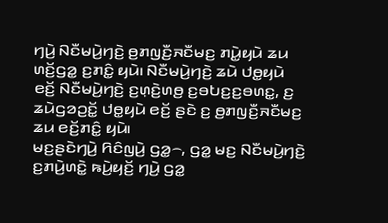ꤚꤣꤧ꤬ ꤡꤢꤪꤗꤣꤧ꤬ꤚꤢꤧ꤬ ꤥ꤬ꤊꤜꤢꤪ꤬ꤏꤢꤪꤗꤢ꤬ ꤊꤣꤧ꤭ꤟꤣꤧ ꤘꤣ ꤛꤢꤩ꤬ꤞꤤ꤭ ꤢ꤬ꤊꤢꤨ꤭ ꤟꤣꤧ꤯ ꤡꤢꤪꤗꤣꤧ꤬ꤚꤢꤧ꤬ ꤘꤣꤧ ꤓꤥ꤭ꤟꤣꤧ ꤕꤢꤩ꤬ ꤡꤢꤪꤗꤣꤧ꤬ꤚꤢꤧ꤬ ꤢ꤬ꤛ꤫ꤢꤧ꤬ꤛꤥ꤬ ꤢ꤬ꤋꤝꤢ꤬ꤢ꤬ꤋꤛꤢ꤭, ꤢ꤬ ꤘꤣꤧꤞꤤꤑꤢꤩ꤭ ꤓꤥ꤭ꤟꤣꤧ ꤕꤢꤩ꤬ ꤔꤢꤧ ꤢ꤬ ꤥ꤬ꤊꤜꤢꤪ꤬ꤏꤢꤪꤗꤢ꤬ ꤘꤣ ꤕꤢꤩ꤬ꤊꤢꤨ꤭ ꤟꤣꤧ꤯
ꤗꤢ꤬ꤔꤢꤧꤚꤣꤧ꤬ ꤖꤢꤨꤜꤣꤧ꤬ ꤞꤤ꤭꤮, ꤞꤤ꤭ ꤗꤢ꤬ ꤡꤢꤪꤗꤣꤧ꤬ꤚꤢꤧ꤬ ꤢ꤬ꤊꤣꤧ꤬ꤛꤢꤧ꤭ ꤒꤣꤧ꤬ꤟꤢꤩ꤬ ꤚꤣꤧ꤬ ꤞꤤ꤭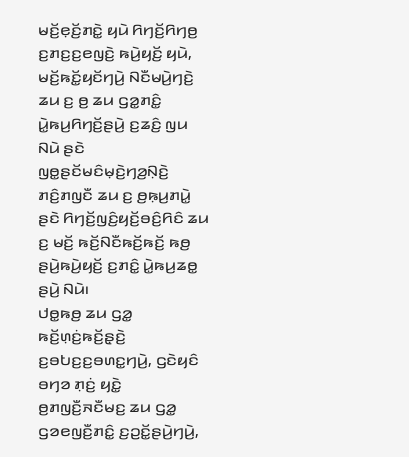ꤗꤢꤩ꤬ꤕ꤫ꤢꤩ꤬ꤊꤢꤧ꤭ ꤟꤣꤧ ꤖꤚꤢꤩ꤬ꤖꤚꤥ꤬ ꤢ꤬ꤊꤢ꤬ꤢ꤬ꤕꤜꤢꤧ꤬ ꤒꤣꤧ꤬ꤟꤢꤩ꤬ ꤟꤣꤧ, ꤗꤢꤩ꤬ꤒꤢꤩ꤭ꤟꤢꤩꤚꤣꤧ꤬ ꤡꤢꤪꤗꤣꤧ꤬ꤚꤢꤧ꤬ ꤘꤣ ꤢ꤬ ꤥ꤬ ꤘꤣ ꤞꤤ꤭ꤊꤢꤨ꤭ ꤣꤧ꤭ꤒꤣ꤬ꤖꤚꤢꤩ꤬ꤔꤣꤧ꤬ ꤢ꤬ꤘꤢꤨ꤬ ꤜꤣ ꤡꤣꤧ ꤔꤢꤧ ꤜꤥ꤭ꤔꤢꤩꤗꤢꤨꤗ꤫ꤢꤧ꤬ꤚꤤ꤬ꤡ꤫ꤢꤧ꤬ ꤊꤢꤨ꤬ꤊꤜꤢꤪ ꤘꤣ ꤢ꤬ ꤥ꤬ꤒ꤫ꤣ꤬ꤊꤣꤧ꤭ ꤔꤢꤧ ꤖꤚꤢꤩ꤬ꤜꤢꤨ꤬ꤟꤢꤩ꤬ꤋꤢꤨ꤬ꤖꤢꤨ ꤘꤣ ꤢ꤬ ꤗꤢꤩ꤬ ꤒꤢꤩ꤬ꤡꤢꤪꤒꤢꤩ꤬ꤒꤢꤩ꤬ ꤒꤥ꤬ ꤔꤣꤧ꤬ꤒꤣꤧ꤬ꤟꤢꤩ꤬ ꤢ꤬ꤊꤢꤨ꤭ ꤣꤧ꤭ꤒꤣ꤬ꤘꤥ꤭ ꤔꤣꤧ꤬ ꤡꤣꤧ꤯
ꤓꤥ꤭ꤒꤥ꤬ ꤘꤣ ꤞꤤ꤭ ꤒꤢꤩ꤬ꤛ꤫ꤢꤦ꤬ꤒꤢꤩ꤬ꤔ꤫ꤢꤧ꤬ ꤢ꤬ꤋꤝꤢ꤬ꤢ꤬ꤋꤛꤢ꤭ꤚꤣꤧ꤬, ꤞꤢꤧꤟꤢꤨ ꤋꤚꤤ ꤊ꤫ꤢꤦ꤬ ꤟꤢꤧ꤭ ꤥ꤬ꤊꤜꤢꤪ꤬ꤏꤢꤪꤗꤢ꤬ ꤘꤣ ꤞꤤ꤭ ꤞꤤꤕꤜꤢꤪ꤬ꤊꤢꤨ꤭ ꤢ꤬ꤑꤢꤩ꤭ꤔꤣꤧ꤬ꤚꤣꤧ꤬,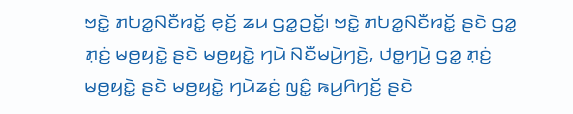ꤠꤢꤧ꤭ ꤊꤝꤤ꤭ꤡꤢꤪꤙꤢꤩ꤭ ꤕ꤫ꤢꤩ꤬ ꤘꤣ ꤞꤤ꤭ꤑꤢꤩ꤭꤯ ꤠꤢꤧ꤭ ꤊꤝꤤ꤭ꤡꤢꤪꤙꤢꤩ꤭ ꤔꤢꤧ ꤞꤤ꤭ ꤊ꤫ꤢꤦ꤬ ꤗꤥ꤬ꤟꤢꤧ꤭ ꤔꤢꤧ ꤗꤥ꤬ꤟꤢꤧ꤭ ꤚꤣꤧ ꤡꤢꤪꤗꤣꤧ꤬ꤚꤢꤧ꤬, ꤓꤥ꤭ꤚꤣꤧ꤬ ꤞꤤ꤭ ꤊ꤫ꤢꤦ꤬ ꤗꤥ꤬ꤟꤢꤧ꤭ ꤔꤢꤧ ꤗꤥ꤬ꤟꤢꤧ꤭ ꤚꤣꤧꤘꤢꤦ꤬ ꤜꤢꤨ꤭ ꤒꤣ꤬ꤖꤚꤢꤩ꤬ ꤔꤢꤧ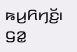ꤒꤣ꤬ꤖꤚꤢꤩ꤬꤯ ꤞꤤ꤭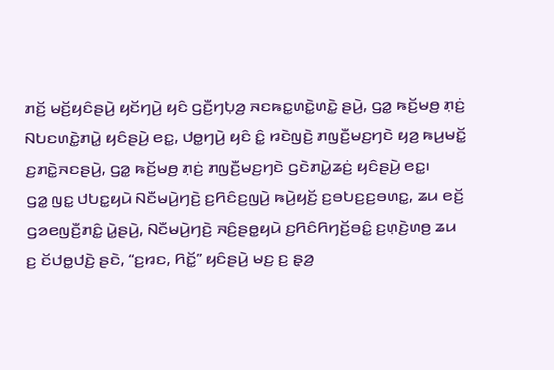ꤊꤢꤩ꤬ ꤗꤢꤩ꤬ꤟꤢꤨꤔꤣꤧ꤬ ꤟꤢꤩꤚꤣꤧ꤬ ꤟꤢꤨ ꤞꤢꤪ꤬ꤚꤝ꤫ꤤ꤬ ꤏꤢꤒꤢ꤭ꤛꤢꤧ꤭ꤛꤢꤧ꤭ ꤔꤣꤧ꤬, ꤞꤤ꤭ ꤒꤢꤩ꤬ꤗꤥ꤬ ꤊ꤫ꤢꤦ꤬ ꤡꤝꤢꤛꤢꤧ꤭ꤊꤣꤧ꤭ ꤟꤢꤨꤔꤣꤧ꤬ ꤕꤢ꤭, ꤓꤥ꤭ꤚꤣꤧ꤬ ꤟꤢꤨ ꤢꤨ꤭ ꤙꤢꤧꤜꤢꤧ꤬ ꤊꤜꤢꤪ꤬ꤗꤢ꤬ꤚꤢꤧ ꤟꤤ꤬ ꤒꤣ꤬ꤗꤢꤩ꤭ ꤢ꤬ꤊꤢꤧ꤭ꤏꤢꤔꤣꤧ꤬, ꤞꤤ꤭ ꤒꤢꤩ꤬ꤗꤥ꤬ ꤊ꤫ꤢꤦ꤬ ꤊꤜꤢꤪ꤬ꤗꤢ꤬ꤚꤢꤧ ꤞꤢꤧꤊꤣꤧ꤭ꤘꤢꤦ꤬ ꤟꤢꤨꤔꤣꤧ꤬ ꤕꤢ꤭꤯
ꤞꤤ꤭ ꤜꤢ꤭ ꤓꤝꤢ꤭ꤟꤣꤧ ꤡꤢꤪꤗꤣꤧ꤬ꤚꤢꤧ꤬ ꤢ꤬ꤖꤢꤨꤢ꤬ꤜꤣꤧ꤬ ꤒꤣꤧ꤬ꤟꤢꤩ꤬ ꤢ꤬ꤋꤝꤢ꤬ꤢ꤬ꤋꤛꤢ꤭, ꤘꤣ ꤕꤢꤩ꤬ ꤞꤤꤕꤜꤢꤪ꤬ꤊꤢꤨ꤭ ꤣꤧ꤭ꤔꤣꤧ꤬, ꤡꤢꤪꤗꤣꤧ꤬ꤚꤢꤧ꤬ ꤏꤢꤨ꤬ꤔꤥ꤭ꤟꤣꤧ ꤢ꤬ꤖꤢꤨꤖꤚꤢꤩ꤬ꤋꤢꤨ꤭ ꤢ꤬ꤛ꤫ꤢꤧ꤬ꤛꤥ꤬ ꤘꤣ ꤢ꤬ ꤢꤩꤓꤥ꤭ꤓꤢꤧ꤬ ꤔꤢꤧ, “ꤢ꤬ꤙꤢ, ꤖꤢꤩ꤭” ꤟꤢꤨꤔꤣꤧ꤬ ꤗꤢ꤬ ꤢ꤬ ꤔ꤫ꤤ꤬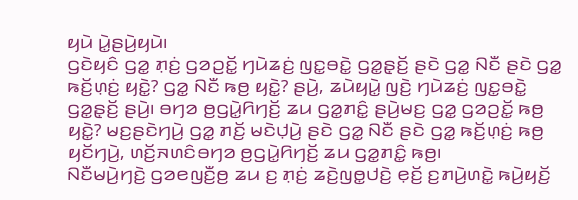ꤟꤣꤧ ꤣꤧ꤭ꤔꤣꤧ꤬ꤟꤣꤧ꤯
ꤞꤢꤧꤟꤢꤨ ꤞꤤ꤭ ꤊ꤫ꤢꤦ꤬ ꤞꤤꤑꤢꤩ꤭ ꤚꤣꤧꤘꤢꤦ꤬ ꤜꤢ꤭ꤋꤢꤧ꤭ ꤞꤤ꤭ꤔ꤫ꤢꤩ꤬ ꤔꤢꤧ ꤞꤤ꤭ ꤡꤢꤪ ꤔꤢꤧ ꤞꤤ꤭ ꤒꤢꤩ꤬ꤛ꤫ꤢꤦ꤬ ꤟꤢꤧ꤭? ꤞꤤ꤭ ꤡꤢꤪ ꤒꤥ꤬ ꤟꤢꤧ꤭? ꤔꤣꤧ꤬, ꤘꤣꤧꤟꤣꤧ꤭ ꤜꤢꤧ꤬ ꤚꤣꤧꤘꤢꤦ꤬ ꤜꤢ꤭ꤋꤢꤧ꤭ ꤞꤤ꤭ꤔ꤫ꤢꤩ꤬ ꤔꤣꤧ꤬꤯ ꤋꤚꤤ ꤥ꤬ꤞꤣꤧ꤭ꤖꤚꤢꤩ꤬ ꤘꤣ ꤞꤤ꤭ꤊꤢꤨ꤭ ꤔꤣꤧ꤬ꤗꤢ꤬ ꤞꤤ꤭ ꤞꤤꤑꤢꤩ꤭ ꤒꤥ꤬ ꤟꤢꤧ꤭? ꤗꤢ꤬ꤔꤢꤧꤚꤣꤧ꤬ ꤞꤤ꤭ ꤊꤢꤩ꤬ ꤗꤢꤧꤓ꤫ꤣꤧ꤬ ꤔꤢꤧ ꤞꤤ꤭ ꤡꤢꤪ ꤔꤢꤧ ꤞꤤ꤭ ꤒꤢꤩ꤬ꤛ꤫ꤢꤦ꤬ ꤒꤥ꤬ ꤟꤢꤩꤚꤣꤧ꤬, ꤛꤢꤩ꤬ꤏꤛꤢꤨꤋꤚꤤ ꤥ꤬ꤞꤣꤧ꤭ꤖꤚꤢꤩ꤬ ꤘꤣ ꤞꤤ꤭ꤊꤢꤨ꤭ ꤒꤥ꤬꤯
ꤡꤢꤪꤗꤣꤧ꤬ꤚꤢꤧ꤬ ꤞꤤꤕꤜꤢꤪ꤬ꤥ꤬ ꤘꤣ ꤢ꤬ ꤊ꤫ꤢꤦ꤬ ꤘꤢꤧ꤬ꤜꤥ꤭ꤓꤢꤧ꤬ ꤕ꤫ꤢꤩ꤬ ꤢ꤬ꤊꤣꤧ꤬ꤛꤢꤧ꤭ ꤒꤣꤧ꤬ꤟꤢꤩ꤬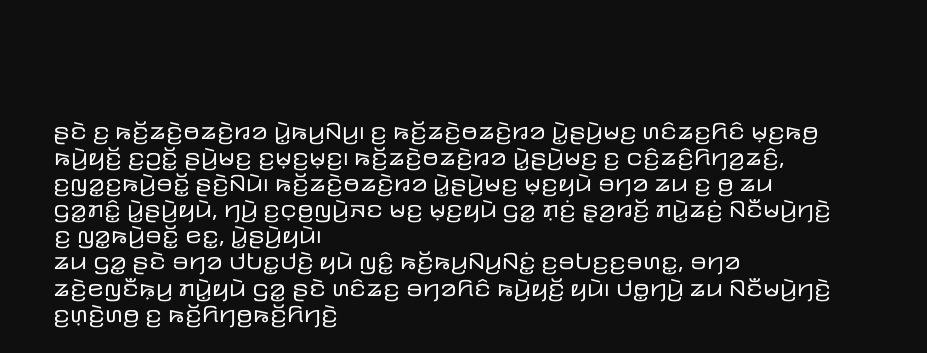ꤔꤢꤧ ꤢ꤬ ꤒꤢꤩ꤬ꤘꤢꤧ꤬ꤥꤘꤢꤧ꤬ꤙꤤ ꤣꤧ꤭ꤒꤣ꤬ꤡꤣ꤬꤯ ꤢ꤬ ꤒꤢꤩ꤬ꤘꤢꤧ꤬ꤥꤘꤢꤧ꤬ꤙꤤ ꤣꤧ꤭ꤔꤣꤧ꤬ꤗꤢ꤬ ꤛꤢꤨꤘꤢ꤬ꤖꤢꤨ ꤗ꤫ꤢ꤬ꤒꤥ꤬ ꤒꤣꤧ꤬ꤟꤢꤩ꤬ ꤢ꤬ꤑꤢꤩ꤭ ꤔꤣꤧ꤬ꤗꤢ꤬ ꤢ꤬ꤗ꤫ꤢ꤬ꤗ꤫ꤢ꤬꤯ ꤒꤢꤩ꤬ꤘꤢꤧ꤬ꤥꤘꤢꤧ꤬ꤙꤤ ꤣꤧ꤭ꤔꤣꤧ꤬ꤗꤢ꤬ ꤢ꤬ ꤍꤢꤨ꤬ꤘꤢꤨ꤬ꤖꤚꤤ꤬ꤘꤢꤨ꤬, ꤢ꤬ꤜꤤ꤭ꤢ꤬ꤒꤣꤧ꤬ꤋꤢꤩ꤭ ꤔꤢꤧ꤬ꤡꤣꤧ꤯ ꤒꤢꤩ꤬ꤘꤢꤧ꤬ꤥꤘꤢꤧ꤬ꤙꤤ ꤣꤧ꤭ꤔꤣꤧ꤬ꤗꤢ꤬ ꤗ꤫ꤢ꤬ꤟꤣꤧ ꤋꤚꤤ ꤘꤣ ꤢ꤬ ꤥ꤬ ꤘꤣ ꤞꤤ꤭ꤊꤢꤨ꤭ ꤣꤧ꤭ꤔꤣꤧ꤬ꤟꤣꤧ, ꤚꤣꤧ꤬ ꤢ꤬ꤍ꤫ꤥ꤬ꤜꤣꤧ꤬ꤏꤢ ꤗꤢ꤬ ꤗ꤫ꤢ꤬ꤟꤣꤧ ꤞꤤ꤭ ꤊ꤫ꤢꤦ꤬ ꤔ꤫ꤤ꤬ꤙꤢꤩ꤬ ꤊꤣꤧ꤭ꤘꤢꤦ꤬ ꤡꤢꤪꤗꤣꤧ꤬ꤚꤢꤧ꤬ ꤢ꤬ ꤜꤤ꤭ꤒꤣꤧ꤬ꤋꤢꤩ꤭ ꤕꤢ꤭, ꤣꤧ꤭ꤔꤣꤧ꤬ꤟꤣꤧ꤯
ꤘꤣ ꤞꤤ꤭ ꤔꤢꤧ ꤋꤚꤤ ꤓꤝꤢ꤭ꤓꤢꤧ꤬ ꤟꤣꤧ ꤜꤢꤨ꤭ ꤒꤢꤩ꤬ꤒꤣ꤬ꤡꤣ꤬ꤡꤢꤦ꤭ ꤢ꤬ꤋꤝꤢ꤬ꤢ꤬ꤋꤛꤢ꤭, ꤋꤚꤤ ꤘꤢꤧ꤬ꤕꤜꤢꤪꤒ꤫ꤣ꤬ ꤊꤣꤧ꤭ꤟꤣꤧ ꤞꤤ꤭ ꤔꤢꤧ ꤛꤢꤨꤘꤢ꤬ ꤋꤚꤤꤖꤢꤨ ꤒꤣꤧ꤬ꤟꤢꤩ꤬ ꤟꤣꤧ꤯ ꤓꤥ꤭ꤚꤣꤧ꤬ ꤘꤣ ꤡꤢꤪꤗꤣꤧ꤬ꤚꤢꤧ꤬ ꤢ꤬ꤛ꤫ꤢꤧ꤬ꤛꤥ꤬ ꤢ꤬ ꤒꤢꤩ꤬ꤖꤚꤥ꤬ꤒꤢꤩ꤬ꤖꤚꤢꤧ꤬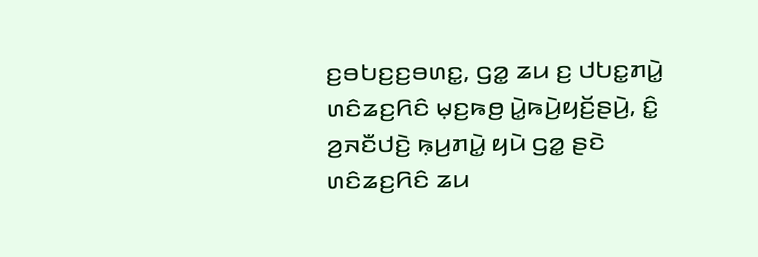ꤢ꤬ꤋꤝꤢ꤬ꤢ꤬ꤋꤛꤢ꤭, ꤞꤤ꤭ ꤘꤣ ꤢ꤬ ꤓꤝꤢ꤭ꤊꤣꤧ꤭ ꤛꤢꤨꤘꤢ꤬ꤖꤢꤨ ꤗ꤫ꤢ꤬ꤒꤥ꤬ ꤣꤧ꤭ꤒꤣꤧ꤬ꤟꤢꤩ꤬ꤔꤣꤧ꤬, ꤢꤨ꤭ ꤤ꤬ꤏꤢꤪꤓꤢꤧ꤬ ꤒ꤫ꤣ꤬ꤊꤣꤧ꤭ ꤟꤣꤧ ꤞꤤ꤭ ꤔꤢꤧ ꤛꤢꤨꤘꤢ꤬ꤖꤢꤨ ꤘꤣ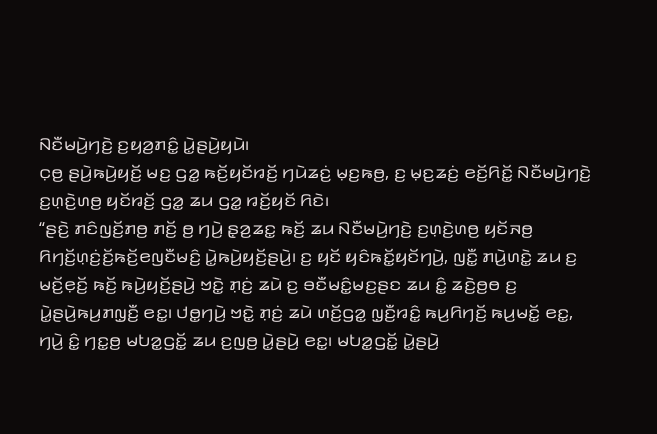ꤡꤢꤪꤗꤣꤧ꤬ꤚꤢꤧ꤬ ꤢ꤬ꤟꤤ꤬ꤊꤢꤨ꤭ ꤣꤧ꤭ꤔꤣꤧ꤬ꤟꤣꤧ꤯
ꤍ꤫ꤥ꤬ ꤔꤣꤧ꤬ꤒꤣꤧ꤬ꤟꤢꤩ꤬ ꤗꤢ꤬ ꤞꤤ꤭ ꤒꤢꤩ꤬ꤟꤢꤩꤙꤢꤩ꤬ ꤚꤣꤧꤘꤢꤦ꤬ ꤗ꤫ꤢ꤬ꤒꤥ꤬, ꤢ꤬ ꤗ꤫ꤢ꤬ꤘꤢꤦ꤬ ꤕꤢꤩ꤬ꤖꤢꤩ꤭ ꤡꤢꤪꤗꤣꤧ꤬ꤚꤢꤧ꤬ ꤢ꤬ꤛ꤫ꤢꤧ꤬ꤛꤥ꤬ ꤟꤢꤩꤙꤢꤩ꤬ ꤞꤤ꤭ ꤘꤣ ꤞꤤ꤭ ꤙꤢꤩ꤬ꤟꤢꤩ ꤖꤢꤧ꤯
“ꤔꤢꤧ꤬ ꤊꤢꤨꤜꤢꤩ꤬ꤊꤥ꤬ ꤊꤢꤩ꤬ ꤥ꤬ ꤚꤣꤧ꤬ ꤔ꤫ꤤ꤬ꤘꤢ꤭ ꤒꤢꤩ꤬ ꤘꤣ ꤡꤢꤪꤗꤣꤧ꤬ꤚꤢꤧ꤬ ꤢ꤬ꤛ꤫ꤢꤧ꤬ꤛꤥ꤬ ꤟꤢꤩꤏꤥ꤬ ꤖꤚꤢꤩ꤬ꤛ꤫ꤢꤦ꤬ꤢꤩ꤬ꤒꤢꤩ꤬ꤕꤜꤢꤪꤗꤢꤨ꤬ ꤣꤧ꤭ꤒꤣꤧ꤬ꤟꤢꤩ꤬ꤔꤣꤧ꤬꤯ ꤢ꤬ ꤟꤢꤩ ꤟꤢꤨꤒꤢꤩ꤭ꤟꤢꤩꤚꤣꤧ꤬, ꤜꤢꤪ꤭ ꤊꤣꤧ꤬ꤛꤢꤧ꤭ ꤘꤣ ꤢ꤬ ꤗꤢꤩ꤬ꤕ꤫ꤢꤩ꤬ ꤒꤢꤩ꤬ ꤒꤣꤧ꤬ꤟꤢꤩ꤬ꤔꤣꤧ꤬ ꤠꤢꤧ꤭ ꤊ꤫ꤢꤦ꤬ ꤘꤣꤧ ꤢ꤬ ꤋꤢꤪꤗꤢꤨ꤭ꤗꤢ꤬ꤔꤢ ꤘꤣ ꤢꤨ꤭ ꤘꤢꤧ꤬ꤥ꤬ꤥ ꤢ꤬ ꤣꤧ꤭ꤔꤣꤧ꤬ꤒꤣ꤬ꤊꤜ꤫ꤢꤪ꤬ ꤕꤢ꤭꤯ ꤓꤥ꤭ꤚꤣꤧ꤬ ꤠꤢꤧ꤭ ꤊ꤫ꤢꤦ꤬ ꤘꤣꤧ ꤛꤢꤩ꤬ꤞꤤ꤭ ꤜ꤫ꤢꤪ꤬ꤙꤢꤨ꤭ ꤒꤣ꤬ꤖꤚꤢꤩ꤬ ꤒꤣ꤬ꤗꤢꤩ꤭ ꤕꤢ꤭, ꤚꤣꤧ꤬ ꤢꤨ꤭ ꤚꤢ꤭ꤥ꤬ ꤗꤝꤤ꤭ꤞꤢꤩ꤭ ꤘꤣ ꤢ꤬ꤜꤥ꤬ ꤣꤧ꤭ꤔꤣꤧ꤬ ꤕꤢ꤭꤯ ꤗꤝꤤ꤭ꤞꤢꤩ꤭ ꤣꤧ꤭ꤔꤣꤧ꤬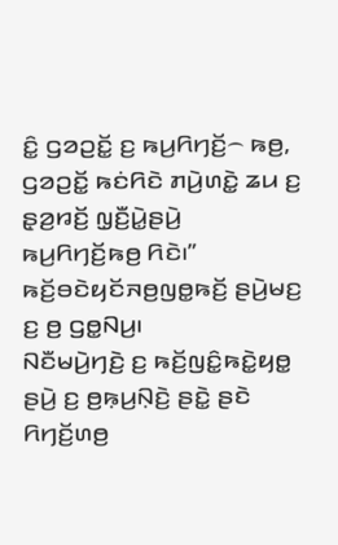ꤢꤨ꤭ ꤞꤤꤑꤢꤩ꤭ ꤢ꤬ ꤒꤣ꤬ꤖꤚꤢꤩ꤬꤮ ꤒꤥ꤬, ꤞꤤꤑꤢꤩ꤭ ꤒꤢꤦꤖꤢꤧ ꤊꤣꤧ꤬ꤛꤢꤧ꤭ ꤘꤣ ꤢ꤬ ꤔ꤫ꤤ꤬ꤙꤢꤩ꤬ ꤜ꤫ꤢꤪ꤬ꤣꤧ꤭ꤔꤣꤧ꤬ ꤒꤣ꤬ꤖꤚꤢꤩ꤬ꤒꤥ꤬ ꤖꤢꤧ꤯”
ꤒꤢꤩ꤬ꤋꤢꤧꤟꤢꤩꤏꤥ꤬ꤜꤥ꤭ꤒꤢꤩ꤬ ꤔꤣꤧ꤬ꤗꤢ꤬ ꤢ꤬ ꤥ꤬ ꤞꤥ꤭ꤡꤣ꤬꤯
ꤡꤢꤪꤗꤣꤧ꤬ꤚꤢꤧ꤬ ꤢ꤬ ꤒꤢꤩ꤬ꤜꤢꤨ꤭ꤒꤢꤧ꤭ꤟꤥ꤭ ꤔꤣꤧ꤬ ꤢ꤬ ꤥ꤬ꤒ꤫ꤣ꤬ꤡ꤫ꤢꤧ꤬ ꤔꤢꤧ꤭ ꤔꤢꤧ ꤖꤚꤢꤩ꤬ꤛꤥ꤬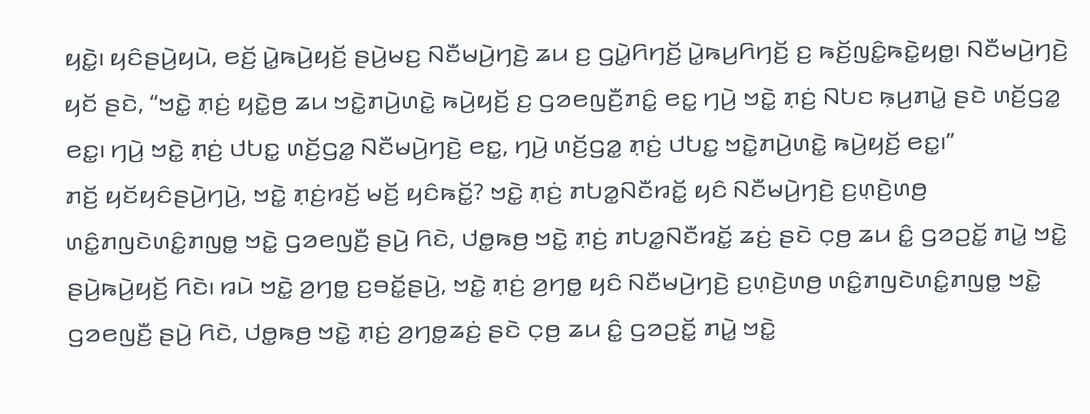ꤟꤢꤧ꤭꤯ ꤟꤢꤨꤔꤣꤧ꤬ꤟꤣꤧ, ꤕꤢꤩ꤬ ꤣꤧ꤭ꤒꤣꤧ꤬ꤟꤢꤩ꤬ ꤔꤣꤧ꤬ꤗꤢ꤬ ꤡꤢꤪꤗꤣꤧ꤬ꤚꤢꤧ꤬ ꤘꤣ ꤢ꤬ ꤞꤣꤧ꤭ꤖꤚꤢꤩ꤬ ꤣꤧ꤭ꤒꤣ꤬ꤖꤚꤢꤩ꤬ ꤢ꤬ ꤒꤢꤩ꤬ꤜꤢꤨ꤭ꤒꤢꤧ꤭ꤟꤥ꤭꤯ ꤡꤢꤪꤗꤣꤧ꤬ꤚꤢꤧ꤬ ꤟꤢꤩ ꤔꤢꤧ, “ꤠꤢꤧ꤭ ꤊ꤫ꤢꤦ꤬ ꤟꤢꤧ꤭ꤥ꤬ ꤘꤣ ꤠꤢꤧ꤭ꤊꤣꤧ꤬ꤛꤢꤧ꤭ ꤒꤣꤧ꤬ꤟꤢꤩ꤬ ꤢ꤬ ꤞꤤꤕꤜꤢꤪ꤬ꤊꤢꤨ꤭ ꤕꤢ꤭ ꤚꤣꤧ꤬ ꤠꤢꤧ꤭ ꤊ꤫ꤢꤦ꤬ ꤡꤝꤢ ꤒ꤫ꤣ꤬ꤊꤣꤧ꤭ ꤔꤢꤧ ꤛꤢꤩ꤬ꤞꤤ꤭ ꤕꤢ꤭꤯ ꤚꤣꤧ꤬ ꤠꤢꤧ꤭ ꤊ꤫ꤢꤦ꤬ ꤓꤝꤢ꤭ ꤛꤢꤩ꤬ꤞꤤ꤭ ꤡꤢꤪꤗꤣꤧ꤬ꤚꤢꤧ꤬ ꤕꤢ꤭, ꤚꤣꤧ꤬ ꤛꤢꤩ꤬ꤞꤤ꤭ ꤊ꤫ꤢꤦ꤬ ꤓꤝꤢ꤭ ꤠꤢꤧ꤭ꤊꤣꤧ꤬ꤛꤢꤧ꤭ ꤒꤣꤧ꤬ꤟꤢꤩ꤬ ꤕꤢ꤭꤯”
ꤊꤢꤩ꤬ ꤟꤢꤩꤟꤢꤨꤔꤣꤧ꤬ꤚꤣꤧ꤬, ꤠꤢꤧ꤭ ꤊ꤫ꤢꤦ꤬ꤙꤢꤩ꤬ ꤗꤢꤩ꤬ ꤟꤢꤨꤒꤢꤩ꤭? ꤠꤢꤧ꤭ ꤊ꤫ꤢꤦ꤬ ꤊꤝꤤ꤭ꤡꤢꤪꤙꤢꤩ꤭ ꤟꤢꤨ ꤡꤢꤪꤗꤣꤧ꤬ꤚꤢꤧ꤬ ꤢ꤬ꤛ꤫ꤢꤧ꤬ꤛꤥ꤬ ꤛꤢꤨ꤭ꤊꤜꤢꤧꤛꤢꤨ꤭ꤊꤜꤥ꤭ ꤠꤢꤧ꤭ ꤞꤤꤕꤜꤢꤪ꤬ ꤔꤣꤧ꤬ ꤖꤢꤧ, ꤓꤥ꤭ꤒꤥ꤬ ꤠꤢꤧ꤭ ꤊ꤫ꤢꤦ꤬ ꤊꤝꤤ꤭ꤡꤢꤪꤙꤢꤩ꤭ ꤘꤢꤦ꤬ ꤔꤢꤧ ꤍ꤫ꤥ꤬ ꤘꤣ ꤢꤨ꤭ ꤞꤤꤑꤢꤩ꤭ ꤊꤣꤧ꤭ ꤠꤢꤧ꤭ ꤔꤣꤧ꤬ꤒꤣꤧ꤬ꤟꤢꤩ꤬ ꤖꤢꤧ꤯ ꤙꤣꤧ ꤠꤢꤧ꤭ ꤤ꤬ꤚꤥ꤭ ꤢ꤬ꤋꤢꤩ꤭ꤔꤣꤧ꤬, ꤠꤢꤧ꤭ ꤊ꤫ꤢꤦ꤬ ꤤ꤬ꤚꤥ꤭ ꤟꤢꤨ ꤡꤢꤪꤗꤣꤧ꤬ꤚꤢꤧ꤬ ꤢ꤬ꤛ꤫ꤢꤧ꤬ꤛꤥ꤬ ꤛꤢꤨ꤭ꤊꤜꤢꤧꤛꤢꤨ꤭ꤊꤜꤥ꤭ ꤠꤢꤧ꤭ ꤞꤤꤕꤜꤢꤪ꤬ ꤔꤣꤧ꤬ ꤖꤢꤧ, ꤓꤥ꤭ꤒꤥ꤬ ꤠꤢꤧ꤭ ꤊ꤫ꤢꤦ꤬ ꤤ꤬ꤚꤥ꤭ꤘꤢꤦ꤬ ꤔꤢꤧ ꤍ꤫ꤥ꤬ ꤘꤣ ꤢꤨ꤭ ꤞꤤꤑꤢꤩ꤭ ꤊꤣꤧ꤭ ꤠꤢꤧ꤭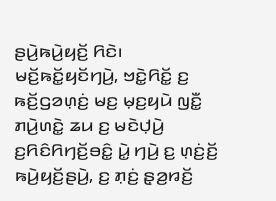ꤔꤣꤧ꤬ꤒꤣꤧ꤬ꤟꤢꤩ꤬ ꤖꤢꤧ꤯
ꤗꤢꤩ꤬ꤒꤢꤩ꤭ꤟꤢꤩꤚꤣꤧ꤬, ꤠꤢꤧ꤭ꤖꤢꤩ꤭ ꤢ꤬ ꤒꤢꤩ꤬ꤞꤤꤛ꤫ꤢꤦ꤬ ꤗꤢ꤬ ꤗ꤫ꤢ꤬ꤟꤣꤧ ꤜꤢꤪ꤭ ꤊꤣꤧ꤬ꤛꤢꤧ꤭ ꤘꤣ ꤢ꤬ ꤗꤢꤧꤓ꤫ꤣꤧ꤬ ꤢ꤬ꤖꤢꤨꤖꤚꤢꤩ꤬ꤋꤢꤨ꤭ ꤣꤧ꤭ ꤚꤣꤧ꤬ ꤢ꤬ ꤛ꤫ꤢꤦ꤬ꤢꤩ꤬ ꤒꤣꤧ꤬ꤟꤢꤩ꤬ꤔꤣꤧ꤬, ꤢ꤬ ꤊ꤫ꤢꤦ꤬ ꤔ꤫ꤤ꤬ꤙꤢꤩ꤬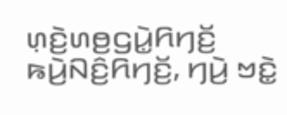ꤛ꤫ꤢꤧ꤬ꤛꤥ꤬ꤞꤣꤧ꤭ꤖꤚꤢꤩ꤬ ꤒꤣꤧ꤬ꤡꤢꤨ꤬ꤖꤚꤢꤩ꤬, ꤚꤣꤧ꤬ ꤠꤢꤧ꤭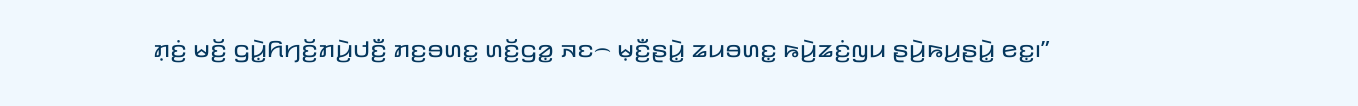ꤊ꤫ꤢꤦ꤬ ꤗꤢꤩ꤬ ꤞꤣꤧ꤭ꤖꤚꤢꤩ꤬ꤊꤣꤧ꤬ꤓꤢꤪ꤬ ꤊꤢ꤬ꤋꤛꤢ꤭ ꤛꤢꤩ꤬ꤞꤤ꤭ ꤏꤢ꤮ ꤗ꤫ꤢꤪ꤬ꤔꤣꤧ꤭ ꤘꤣꤋꤛꤢ꤭ ꤒꤣꤧ꤬ꤘꤢꤦ꤬ꤜꤣ ꤔꤣꤧ꤬ꤒꤣ꤬ꤔꤣꤧ꤭ ꤕꤢ꤭꤯”